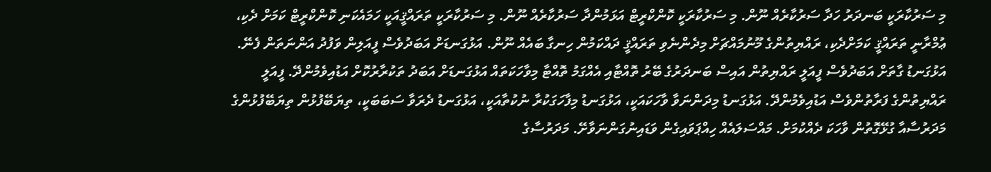މި ސަރުކާރަކީ ބަނދަރު ހަދާ ސަރުކާރެއް ނޫން. މި ސަރުކާރަކީ ކޮންކްރީޓް އަޅަމުންދާ ސަރުކާރެއް ނޫން. މި ސަރުކާރަކީ ތަރައްޤީއަކީ ހަމައެކަނި ކޮންކްރީޓް ކަމަށް ދެކި، ޢުމްރާނީ ތަރައްޤީ ކަމަށްދެކި، ރައްޔިތުންގެ މޫނުމައްޗަށް މިދެންނެވި ތަރައްޤީ ދައްކަމުން ހިނގާ ބައެއް ނޫން. އަޅުގަނޑަށް އަބަދުވެސް ފީއަލިން ވަފުދު އަންނަތަން ފެނޭ. އަޅުގަނޑު ގާތަށް އަބަދުވެސް ފީއަލީ ރައްޔިތުން އައިސް ބަނދަރުގެ ބޭރު ތޮއްޓާއި އެއްގަމު ތޮއްޓާ މިވާހަކަތައް އަޅުގަނޑަށް އަބަދު ތަކުރާރުކޮށް އަޑުއިވެމުންދޭ. ފީއަލީ ރައްޔިތުންގެ ފަރާތުންވެސް އަޑުއިވެމުންދޭ. އަޅުގަނޑު މިދަންނަވާ ވާހަކައަކީ، އަޅުގަނޑު މިފާހަގަކުރާ ނުކުތާއަކީ، އަޅުގަނޑު ދެރަވާ ސަބަބަކީ، ތިޔަބޭފުޅުން ތިޔަބޭފުޅުންގެ މަދަރުސާއާ ގުޅޭގޮތުން ވާހަކަ ދެއްކުމަށް. މައްސަލައެއް ހިއްޕަވައިގެން ވަޑައިނުގަންނަވާށޭ. މަދަރުސާގެ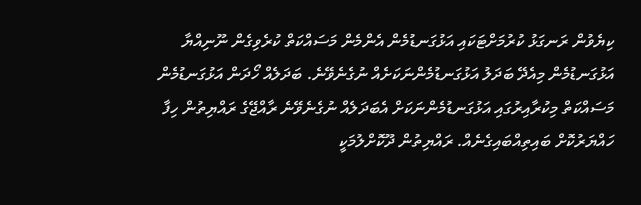ކިޔެވުން ރަނގަޅު ކުރުމަށްޓަކައި އަޅުގަނޑުމެން އެންމެން މަސައްކަތް ކުރެވިގެން ނޫނިއްޔާ އަޅުގަނޑުމެން މިއެދޭ ބަދަލު އަޅުގަނޑުމެންނަކަށެއް ނުގެނެވޭނެ. ބަދަލެއް ހޯދަން އަޅުގަނޑުމެން މަސައްކަތް މިކުރާއިރުގައި އަޅުގަނޑުމެންނަކަށް އެބަދަލެއް ނުގެނެވޭނެ ރާއްޖޭގެ ރައްޔިތުން ހިފާ ހައްޔަރުކޮށް ބައިތިއްބައިގެނެއް. ރައްޔިތުން ދޫކޮށްލުމަކީ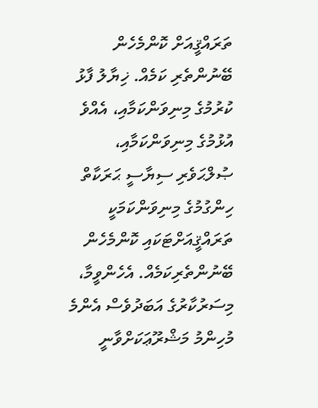ތަރައްޤީއަށް ކޮންމެހެން ބޭނުންތެރި ކަމެއް. ޚިޔާލު ފާޅު ކުރުމުގެ މިނިވަންކަމާއި، އެއްވެ އުޅުމުގެ މިނިވަންކަމާއި، ޞުލްޙަވެރި ސިޔާސީ ޙަރަކާތް ހިންގުމުގެ މިނިވަންކަމަކީ ތަރައްޤީއަށްޓަކައި ކޮންމެހެން ބޭނުންތެރިކަމެއް. އެހެންވީމާ، މިސަރުކާރުގެ އަބަދުވެސް އެންމެ މުހިންމު މަޝްރޫޢަކަށްވާނީ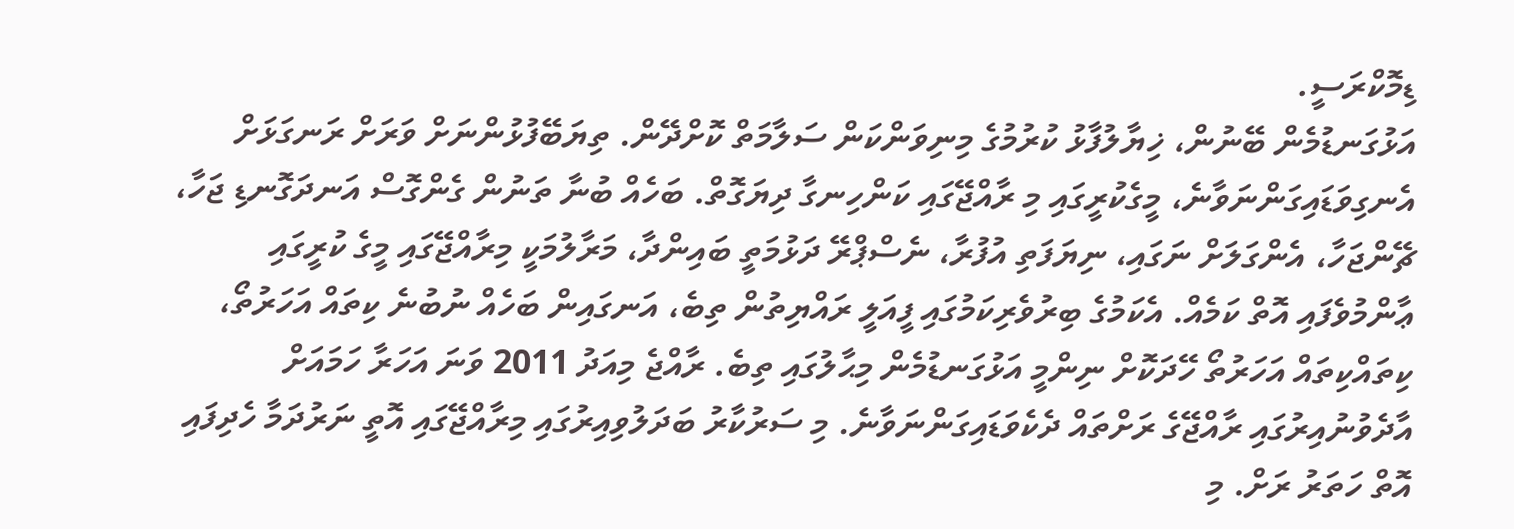ޑިމޮކްރަސީ.
އަޅުގަނޑުމެން ބޭނުން، ޚިޔާލުފާޅު ކުރުމުގެ މިނިވަންކަން ސަލާމަތް ކޮށްދޭން. ތިޔަބޭފުޅުންނަށް ވަރަށް ރަނގަޅަށް އެނގިވަޑައިގަންނަވާނެ، މީގެކުރީގައި މި ރާއްޖޭގައި ކަންހިނގާ ދިޔަގޮތް. ބަހެއް ބުނާ ތަނުން ގެންގޮސް އަނދަގޮނޑި ޖަހާ، ޗޭންޖަހާ، އެންގަލަށް ނަގައި، ނިޔަފަތި އުފުރާ، ނެސްޕްރޭ ދަޅުމަތީ ބައިންދާ، މަރާލުމަކީ މިރާއްޖޭގައި މީގެ ކުރީގައި ޢާންމުވެފައި އޮތް ކަމެއް. އެކަމުގެ ބިރުވެރިކަމުގައި ފީއަލީ ރައްޔިތުން ތިބެ، އަނގައިން ބަހެއް ނުބުނެ ކިތައް އަހަރުތޯ، ކިތައްކިތައް އަހަރުތޯ ހޭދަކޮށް ނިންމީ އަޅުގަނޑުމެން މިޙާލުގައި ތިބެ. ރާއްޖެ މިއަދު 2011 ވަނަ އަހަރާ ހަމައަށް އާދެވުނުއިރުގައި ރާއްޖޭގެ ރަށްތައް ދެކެވަޑައިގަންނަވާނެ. މި ސަރުކާރު ބަދަލުވިއިރުގައި މިރާއްޖޭގައި އޮތީ ނަރުދަމާ ހެދިފައި އޮތް ހަތަރު ރަށް. މި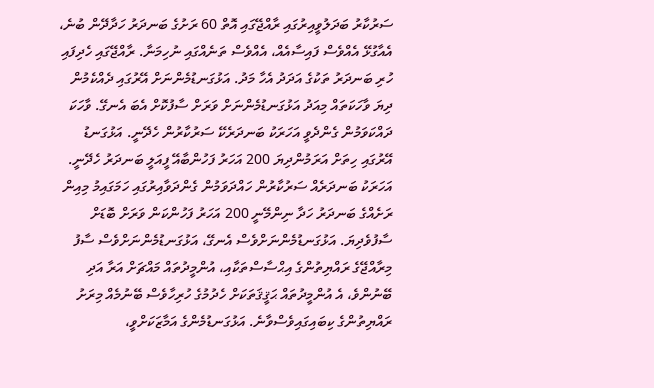ސަރުކާރު ބަދަލުވީއިރުގައި ރާއްޖޭގައި އޮތް 60 ރަށުގެ ބަނދަރު ހަދާދޭން ބުނެ، އެއާގުޅޭ އެއްވެސް ފައިސާއެއް، އެއްވެސް ތަނެއްގައި ނުހިމަނާ. ރާއްޖޭގައި ހެދިފައި ހުރި ބަނދަރު ތަކުގެ އަދަދު އެހާ މަދު. އަޅުގަނޑުމެންނަށް އޭރުގައި ދެއްކެމުން ދިޔަ ވާހަކަތައް މިއަދު އަޅުގަނޑުމެންނަށް ވަރަށް ސާފުކޮށް އެބަ އެނގޭ. ވާހަކަ ދައްކަވަމުން ގެންދެވީ އަހަރަކު ބަނދަރެކޭ ސަރުކާރުން ހެދޭނީ. އަޅުގަނޑު އޭރުގައި ހިތަށް އަރަމުންދިޔަ 200 އަހަރު ފަހުންބާއޭ ފީއަލީ ބަނދަރު ހެދޭނީ. އަހަރަކު ބަނދަރެއް ސަރުކާރުން ހައްދަވަމުން ގެންދަވާއިރުގައި ހަމަގައިމު މިއިން ރަށެއްގެ ބަނދަރު ހަދާ ނިންމޭނީ 200 އަހަރު ފަހުންކަން ވަރަށް ބޮޑަށް ސާފުވެދިޔަ. އަޅުގަނޑުމެންނަށްވެސް އެނގޭ، އަޅުގަނޑުމެންނަށްވެސް ސާފު މިރާއްޖޭގެ ރައްޔިތުންގެ އިޙްސާސްތަކާއި، އުންމީދުތައް މައްޗަށް އަރާ އަދި ބޭނުންވެ، އެ އުންމީދުތައް ޙަޤީޤަތަކަށް ހެދުމުގެ ހުރިހާވެސް ބޭނުމެއް މިރަށު ރައްޔިތުންގެ ކިބައިގައިވެސްވާނެ. އަޅުގަނޑުމެންގެ އަމާޒަކަށްވީ،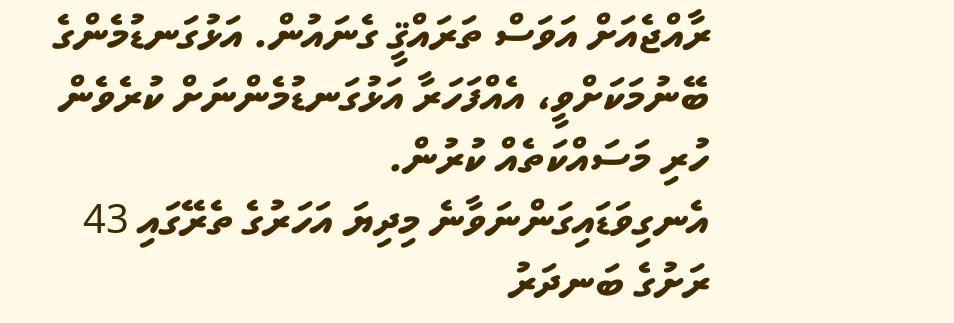ރާއްޖެއަށް އަވަސް ތަރައްޤީ ގެނައުން. އަޅުގަނޑުމެންގެ ބޭނުމަކަށްވީ، އެއްފަހަރާ އަޅުގަނޑުމެންނަށް ކުރެވެން ހުރި މަސައްކަތެއް ކުރުން.
އެނގިވަޑައިގަންނަވާނެ މިދިޔަ އަހަރުގެ ތެރޭގައި 43 ރަށުގެ ބަނދަރު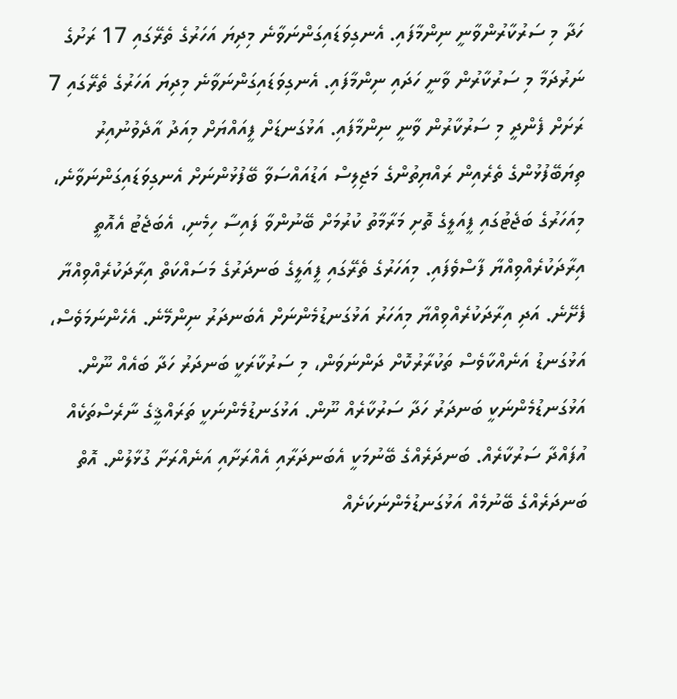ހަދާ މި ސަރުކާރުންވާނީ ނިންމާފައި. އެނގިވަޑައިގަންނަވާނެ މިދިޔަ އަހަރުގެ ތެރޭގައި 17 ރަށުގެ ނަރުދަމާ މި ސަރުކާރުން ވާނީ ހަދައި ނިންމާފައި. އެނގިވަޑައިގަންނަވާނެ މިދިޔަ އަހަރުގެ ތެރޭގައި 7 ރަށަށް ފެންދީ މި ސަރުކާރުން ވާނީ ނިންމާފައި. އަޅުގަނޑަށް ފީއައްޔަށް މިއަދު އާދެވުނުއިރު ތިޔަބޭފުޅުންގެ ތެރެއިން ރައްޔިތުންގެ މަޖިލިސް އަޑުއައްސަވާ ބޭފުޅުންނަށް އެނގިވަޑައިގަންނަވާނެ، މިއަހަރުގެ ބަޖެޓުގައި ފީއަލީގެ ތޮށި މަރާމާތު ކުރުމަށް ބޭނުންވާ ފައިސާ ހިމެނި، އެބަޖެޓު އެއޮތީ އިރާދަކުރެއްވިއްޔާ ފާސްވެފައި. މިއަހަރުގެ ތެރޭގައި ފީއަލީގެ ބަނދަރުގެ މަސައްކަތް އިރާދަކުރެއްވިއްޔާ ފެށޭނެ. އަދި އިރާދަކުރެއްވިއްޔާ މިއަހަރު އަޅުގަނޑުމެންނަށް އެބަނދަރު ނިންމޭނެ. އެހެންނަމަވެސް، އަޅުގަނޑު އަނެއްކާވެސް ތަކުރާރުކޮށް ދަންނަވަން، މި ސަރުކާރަކީ ބަނދަރު ހަދާ ބައެއް ނޫން. އަޅުގަނޑުމެންނަކީ ބަނދަރު ހަދާ ސަރުކާރެއް ނޫން. އަޅުގަނޑުމެންނަކީ ތަރައްޤީގެ ނާރެސްތަކެއް އުފައްދާ ސަރުކާރެއް. ބަނދަރެއްގެ ބޭނުމަކީ އެބަނދަރާއި އެއްރަށާއި އަނެއްރަށާ ގުޅާލުން. އޮތް ބަނދަރެއްގެ ބޭނުމެއް އަޅުގަނޑުމެންނަކަށެއް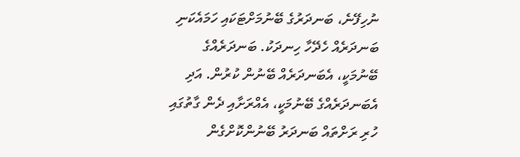ނުހިފޭނެ، ބަނދަރުގެ ބޭނުމަށްޓަކައި ހަމައެކަނި ބަނދަރެއް ހެދޭހާ ހިނދަކު. ބަނދަރެއްގެ ބޭނުމަކީ، އެބަނދަރެއް ބޭނުން ކުރުން. އަދި އެބަނދަރެއްގެ ބޭނުމަކީ، އެއްރަށާއި ދެން ގާތުގައި ހުރި ރަށްތައް ބަނދަރު ބޭނުންކޮށްގެން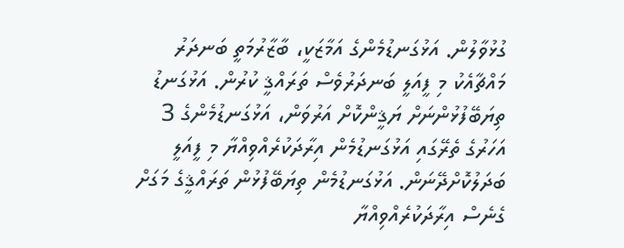ގުޅުވާލުން. އަޅުގަނޑުމެންގެ އަމާޒަކީ، ބާޒާރުމަތީ ބަނދަރު މައްޗާއެކު މި ފީއަލީ ބަނދަރުވެސް ތަރައްޤީ ކުރުން. އަޅުގަނޑު ތިޔަބޭފުޅުންނަށް ޔަޤީންކޮށް އަރުވަން، އަޅުގަނޑުމެންގެ 3 އަހަރުގެ ތެރޭގައި އަޅުގަނޑުމެން އިރާދަކުރެއްވިއްޔާ މި ފީއަލީ ބަދަލުކޮށްދޭނަން. އަޅުގަނޑުމެން ތިޔަބޭފުޅުން ތަރައްޤީގެ މަގަށް ގެނެސް އިރާދަކުރެއްވިއްޔާ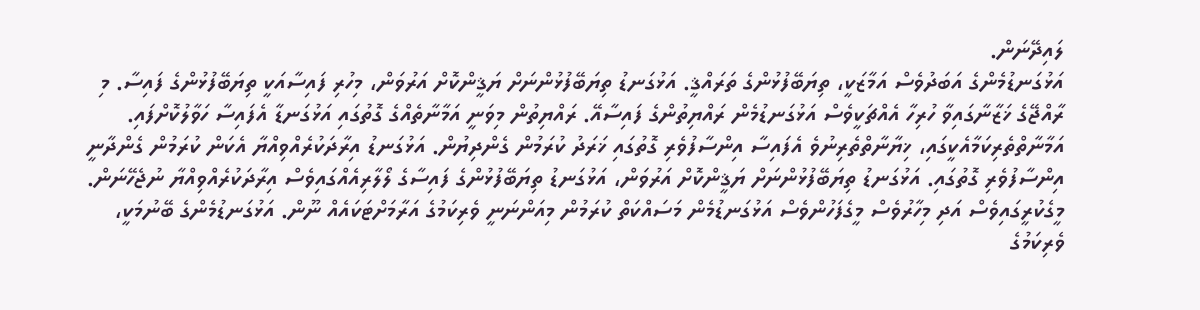ލައިދޭނަން.
އަޅުގަނޑުމެންގެ އަބަދުވެސް އަމާޒަކީ، ތިޔަބޭފުޅުންގެ ތަރައްޤީ. އަޅުގަނޑު ތިޔަބޭފުޅުންނަށް ޔަޤީންކޮށް އަރުވަން، މިހުރި ފައިސާއަކީ ތިޔަބޭފުޅުންގެ ފައިސާ. މި ރާއްޖޭގެ ޚަޒާނާގައިވާ ހުރިހާ އެއްޗަކީވެސް އަޅުގަނޑުމެން ރައްޔިތުންގެ ފައިސާއޭ. ރައްޔިތުން މިވަނީ އަމާނާތެއްގެ ގޮތުގައި އަޅުގަނޑާ އެފައިސާ ހަވާލުކޮށްފައި. އަމާނާތްތެރިކަމާއެކީގައި، ޚިޔާނާތްތެރިނުވެ އެފައިސާ އިންސާފުވެރި ގޮތުގައި ޚަރަދު ކުރަމުން ގެންދިޔުން. އަޅުގަނޑު އިރާދަކުރެއްވިއްޔާ އެކަން ކުރަމުން ގެންދާނީ އިންސާފުވެރި ގޮތުގައި. އަޅުގަނޑު ތިޔަބޭފުޅުންނަށް ޔަޤީންކޮށް އަރުވަން، އަޅުގަނޑު ތިޔަބޭފުޅުންގެ ފައިސާގެ ލޯލާރިއެއްގައިވެސް އިރާދަކުރެއްވިއްޔާ ނުޖެހޭނަން.
މީގެކުރީގައިވެސް އަދި މިހާރުވެސް މީގެފަހުންވެސް އަޅުގަނޑުމެން މަސައްކަތް ކުރަމުން މިއަންނަނީ ވެރިކަމުގެ އަރާމަށްޓަކައެއް ނޫން. އަޅުގަނޑުމެންގެ ބޭނުމަކީ، ވެރިކަމުގެ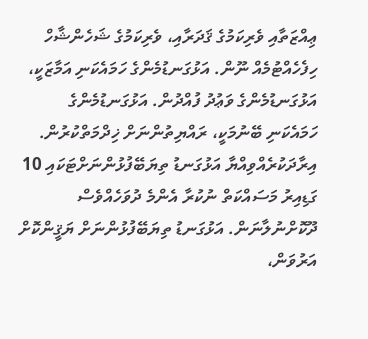ޢިއްޒަތާއި ވެރިކަމުގެ ޤަދަރާއި، ވެރިކަމުގެ ޝަހެންޝާހް ހިފެހެއްޓުމެއް ނޫން. އަޅުގަނޑުމެންގެ ހަމައެކަނި އަމާޒަކީ، އަޅުގަނޑުމެންގެ ވަޢުދު ފުއްދުން. އަޅުގަނޑުމެންގެ ހަމައެކަނި ބޭނުމަކީ، ރައްޔިތުންނަށް ޚިދްމަތްކުރުން. އިރާދަކުރެއްވިއްޔާ އަޅުގަނޑު ތިޔަބޭފުޅުންނަށްޓަކައި 10 ގަޑިއިރު މަސައްކަތް ނުކުރާ އެންމެ ދުވަހެއްވެސް ދޫކޮށްނުލާނަން. އަޅުގަނޑު ތިޔަބޭފުޅުންނަށް ޔަޤީންކޮށް އަރުވަން،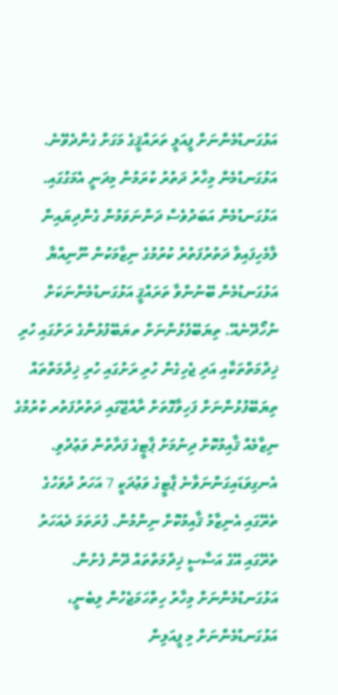އަޅުގަނޑުމެންނަށް ފީއަލީ ތަރައްޤީގެ މަގަށް ގެންދެވޭނެ. އަޅުގަނޑުމެން މިހާރު ދަތުރު ކުރަމުން މިދަނީ އެމަގުގައި.
އަޅުގަނޑުމެން އަބަދުވެސް ދަންނަވަމުން ގެންދިޔައިން ލާމެހިފައިވާ ދަތުރުފަތުރު ކުރުމުގެ ނިޒާމަކުން ނޫނިއްޔާ އަޅުގަނޑުމެން ބޭނުންވާ ތަރައްޤީ އަޅުގަނޑުމެންނަކަށް ނުހޯދޭނެއޭ. ތިޔަބޭފުޅުންނަށް ތޔަބޭފުޅުންގެ ރަށުގައި ހުރި ޚިދްމަތްތަކާއި އަދި ޖެހިގެން ހުރި ރަށުގައި ހުރި ޚިދްމަތްތައް ތިޔަބޭފުޅުންނަށް ފަހިވާގޮތަށް ރާއްޖޭގައި ދަތުރުފަތުރ ކުރުމުގެ ނިޒާމެއް ޤާއިމުކޮށް ދިނުމަށް ޕާޓީގެ ފަރާތުން ވަޢުދުވި. އެނގިވަޑައިގަންނަވާނެ ޕާޓީގެ ވަޢުދަކީ 7 އަހަރު ދުވަހުގެ ތެރޭގައި އެނިޒާމު ޤާއިމުކޮށް ނިންމުން. ފުރަތަމަ ދެއަހަރު ތެރޭގައި އޭގެ އަސާސީ ޚިދްމަތްތައް ދޭން ފެށުން. އަޅުގަނޑުމެންނަށް މިހާރު ހިތްހަމަޖެހުން ލިބެނީ، އަޅުގަނޑުމެންނަށް މި ފީއަލިން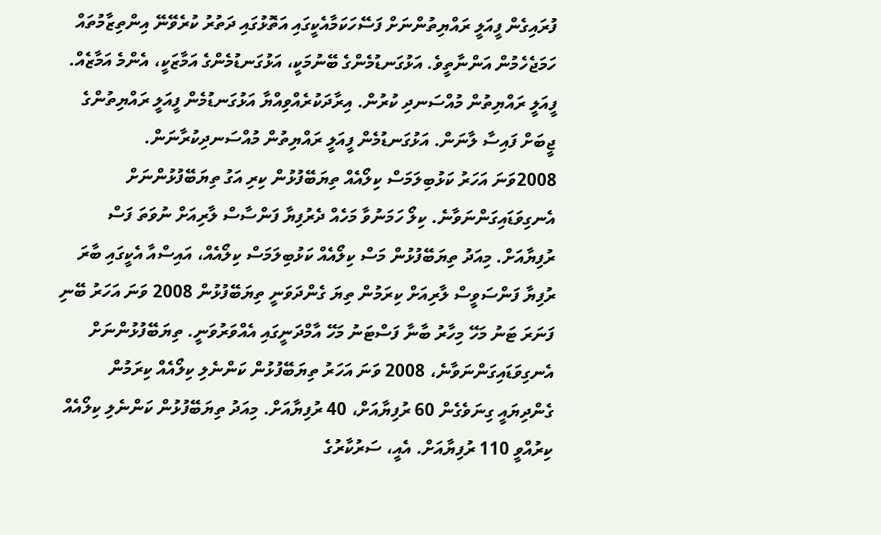ފުރައިގެން ފީއަލީ ރައްޔިތުންނަށް ފަސޭހަކަމާއެކީގައި އަތޮޅުގައި ދަތުރު ކުރެވޭނޭ އިންތިޒާމުތައް ހަމަޖެހެމުން އަންނާތީވެ. އަޅުގަނޑުމެންގެ ބޭނުމަކީ، އަޅުގަނޑުމެންގެ އަމާޒަކީ، އެންމެ އަމާޒެއް. ފީއަލީ ރައްޔިތުން މުއްސަނދި ކުރުން. އިރާދަކުރެއްވިއްޔާ އަޅުގަނޑުމެން ފީއަލީ ރައްޔިތުންގެ ޖީބަށް ފައިސާ ލާނަން. އަޅުގަނޑުމެން ފީއަލީ ރައްޔިތުން މުއްސަނދިކުރާނަން.
2008ވަނަ އަހަރު ކަޅުބިލަމަސް ކިލޯއެއް ތިޔަބޭފުޅުން ކިރި އަގު ތިޔަބޭފުޅުންނަށް އެނގިވަޑައިގަންނަވާނެ. ކިލޯ ހަމަނުވާ މަހެއް ދެރުފިޔާ ފަންސާސް ލާރިއަށް ނުވަތަ ފަސް ރުފިޔާއަށް. މިއަދު ތިޔަބޭފުޅުން މަސް ކިލޯއެއް ކަޅުބިލަމަސް ކިލޯއެއް، އައިސްއާ އެކީގައި ބާރަ ރުފިޔާ ފަންސަވީސް ލާރިއަށް ކިރަމުން ތިޔަ ގެންދަވަނީ ތިޔަބޭފުޅުން 2008 ވަނަ އަހަރު ބޭނި ފަނަރަ ޓަނު މަހޭ މިހާރު ބާނާ ފަސްޓަނު މަހޭ އާމްދަނީގައި އެއްވަރުވަނީ. ތިޔަބޭފުޅުންނަށް އެނގިވަޑައިގަންނަވާނެ، 2008 ވަނަ އަހަރު ތިޔަބޭފުޅުން ކަންނެލި ކިލޯއެއް ކިރަމުން ގެންދިޔައީ ގިނަވެގެން 60 ރުފިޔާއަށް، 40 ރުފިޔާއަށް. މިއަދު ތިޔަބޭފުޅުން ކަންނެލި ކިލޯއެއް ކިރުއްވީ 110 ރުފިޔާއަށް. އެއީ، ސަރުކާރުގެ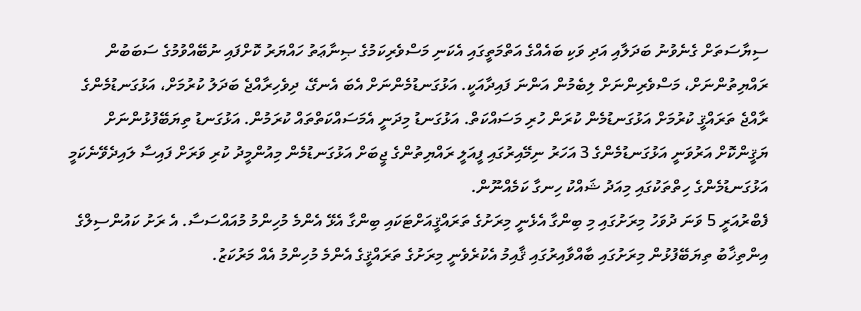ސިޔާސަތަށް ގެނެވުނު ބަދަލާއި އަދި ވަކި ބައެއްގެ އަތްމަތީގައި އެކަނި މަސްވެރިކަމުގެ ޞިނާޢަތު ހައްޔަރު ކޮށްފައި ނުބޭއްވުމުގެ ސަބަބުން ރައްޔިތުންނަށް، މަސްވެރިންނަށް ލިބެމުން އަންނަ ފައިދާއަކީ. އަޅުގަނޑުމެންނަށް އެބަ އެނގޭ، ދިވެހިރާއްޖެ ބަދަލު ކުރުމަށް، އަޅުގަނޑުމެންގެ ރާއްޖެ ތަރައްޤީ ކުރުމަށް އަޅުގަނޑުމެން ކުރަން ހުރި މަސައްކަތް. އަޅުގަނޑު މިދަނީ އެމަސައްކަތްތައް ކުރަމުން. އަޅުގަނޑު ތިޔަބޭފުޅުންނަށް ޔަޤީންކޮށް އަރުވަނީ އަޅުގަނޑުމެންގެ 3 އަހަރު ނިމޭއިރުގައި ފީއަލީ ރައްޔިތުންގެ ޖީބަށް އަޅުގަނޑުމެން މިއުންމީދު ކުރި ވަރަށް ފައިސާ ލައިދެވޭނެކަމީ އަޅުގަނޑުމެންގެ ހިތްތަކުގައި މިއަދު ޝައްކު ހިނގާ ކަމެއްނޫން.
ފެބްރުއަރީ 5 ވަނަ ދުވަހު މިރަށުގައި މި ބިންގާ އެޅެނީ މިރަށުގެ ތަރައްޤީއަށްޓަކައި ބިންގާ އެޅޭ އެންމެ މުހިންމު މުއައްސަސާ. އެ ރަށު ކައުންސިލްގެ އިންތިޚާބު ތިޔަބޭފުޅުން މިރަށުގައި ބާއްވާއިރުގައި ޤާއިމު އެކުރެވެނީ މިރަށުގެ ތަރައްޤީގެ އެންމެ މުހިންމު އެއް މަރުކަޒު.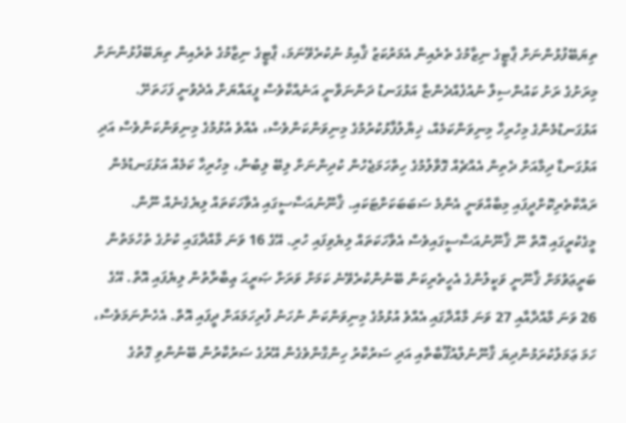ތިޔަބޭފުޅުންނަށް ޕާޓީގެ ނިޒާމުގެ ތެރެއިން އެމަރުކަޒު ޤާއިމު ނުކުރެވޭނަމަ، ޕާޓީގެ ނިޒާމުގެ ތެރެއިން ތިޔަބޭފުޅުންނަށް މިރަށުގެ ރަށު ކައުންސިލް ނުއުފެއްދެންޏާ އަޅުގަނޑު ދަންނަވާނީ އަނެއްކާވެސް ފީއައްޔަށް އެދެވުނީ ފަހަތަށޭ. އަޅުގަނޑުމެންގެ މިހުރިހާ މިނިވަންކަމެއް، ޚިޔާލުފާޅުކުރުމުގެ މިނިވަންކަންވެސް، އެއްވެ އުޅުމުގެ މިނިވަންކަންވެސް އަދި އަޅުގަނޑާ ދިމާއަށް ދެތިން އެއްޗެއް ގޮވާލުމުގެ ހިތްހަމަޖެހުން ކުދިންނަށް ލިބޭ ލިބުން، މިހުރިހާ ކަމެއް އަޅުގަނޑުމެން ރައްކާތެރިކޮށްދީފައި މިބާއްވަނީ އެންމެ ސަބަބަކަށްޓަކައި. ޤާނޫނުއަސާސީގައި އެވާހަކަތައް ލިޔެގެނެއް ނޫން. މީގެކުރީގައި އޮތް ނޫ ޤާނޫނުއަސާސީގައިވެސް އެވާހަކަތައް ލިޔެވިފައި ހުރި. އޭގެ 16 ވަނަ މާއްދާގައި ކުށުގެ ތުހުމަތުން ބަރީޢަވުމަށް ޤާނޫނީ ވަކީލުންގެ އެހީތެރިކަން ބޭނުންކުރެވޭނެ ކަމަށް ވަރަށް ޞަރީޙަ ޢިބާރާތުން ލިޔެފައި އޮތް. އޭގެ 26 ވަނަ މާއްދާއާއި 27 ވަނަ މާއްދާގައި އެއްވެ އުޅުމުގެ މިނިވަންކަން ނުހަނު ފުރިހަމައަށް ދީފައި އޮތް. އެހެންނަމަވެސް، ހަމަ ޢަމަލުކުރަމުންދިޔަ ޤާނޫނުލްއުޤޫބާތާއި އަދި ސަރުކާރު ހިންގާންވެގެން އޭރުގެ ސަރުކާރުން ބޭނުންވި ގޮތުގެ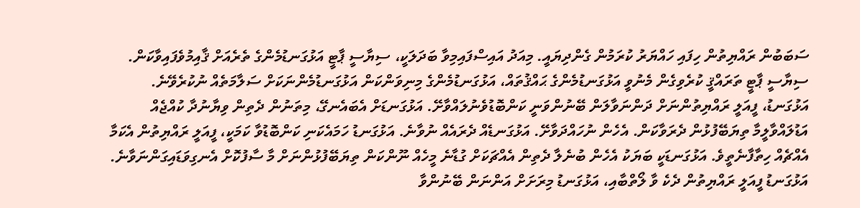ސަބަބުން ރައްޔިތުން ހިފައި ހައްޔަރު ކުރަމުން ގެންދިޔައީ. މިއަދު އައިސްފައިމިވާ ބަދަލަކީ، ސިޔާސީ ޕާޓީ އަޅުގަނޑުމެންގެ ތެރެއަށް ޤާއިމުވެފައިވާކަން. ސިޔާސީ ޕާޓީ ތަރައްޤީ ކުރެވިގެން މެނުވީ އަޅުގަނޑުމެންގެ ޙައްޤުތައް، އަޅުގަނޑުމެންގެ މިނިވަންކަން އަޅުގަނޑުމެންނަކަށް ސަލާމަތެއް ނުކުރެވޭނެ.
އަޅުގަނޑު، ފީއަލީ ރައްޔިތުންނަށް ދަންނަވާލަން ބޭނުންވަނީ ކަންބޮޑުވެނުލައްވާށޭ. އަޅުގަނޑަށް އެބައެނގޭ، މިތަނުން ދެތިން ވިޔާނުދާ ކުއްޖެއް އަޑުލައްވާލީމާ ތިޔަބޭފުޅުން ދެރަވާކަން. އެހެން ނުހައްދަވާށޭ. އަޅުގަނޑެއް ދެރައެއް ނުވާނެ. އަޅުގަނޑު ހަމައެކަނި ކަންބޮޑުވާ ކަމަކީ، ފީއަލީ ރައްޔިތުން އެކަމާ އެއްޗެއް ހިތާފާނެތީވެ. އަޅުގަނޑަކީ ބަޔަކު އެހެން ބުނެލާ ދެތިން އެއްޗަކަށް ގުޑާނެ މީހެއް ނޫންކަން ތިޔަބޭފުޅުންނަށް މާ ސާފުކޮށް އެނގިވަޑައިގަންނަވާނެ. އަޅުގަނޑު ފީއަލީ ރައްޔިތުން ދެކެ ވާ ލޯތްބާއި، އަޅުގަނޑު މިރަށަށް އަންނަން ބޭނުންވާ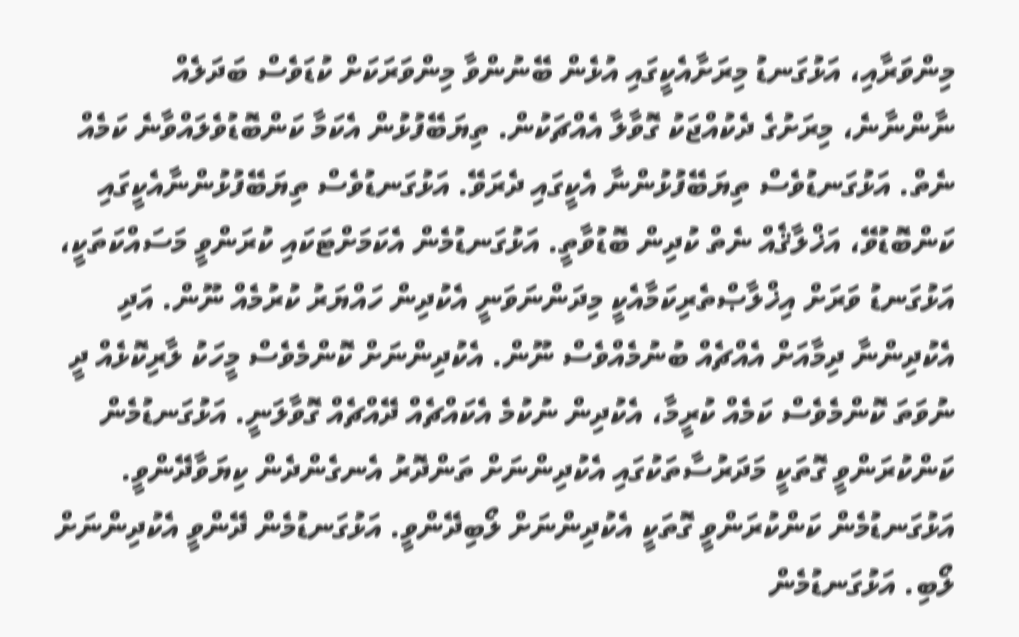މިންވަރާއި، އަޅުގަނޑު މިރަށާއެކީގައި އުޅެން ބޭނުންވާ މިންވަރަކަށް ކުޑަވެސް ބަދަލެއް ނާންނާނެ، މިރަށުގެ ދެކުއްޖަކު ގޮވާލާ އެއްޗަކުން. ތިޔަބޭފުޅުން އެކަމާ ކަންބޮޑުވެލައްވާނެ ކަމެއް ނެތް. އަޅުގަނޑުވެސް ތިޔަބޭފުޅުންނާ އެކީގައި ދެރަވޭ. އަޅުގަނޑުވެސް ތިޔަބޭފުޅުންނާއެކީގައި ކަންބޮޑުވޭ، އަޚްލާޤެއް ނެތް ކުދިން ބޮޑުވާތީ. އަޅުގަނޑުމެން އެކަމަށްޓަކައި ކުރަންވީ މަސައްކަތަކީ، އަޅުގަނޑު ވަރަށް އިޚްލާޞްތެރިކަމާއެކީ މިދަންނަވަނީ އެކުދިން ހައްޔަރު ކުރުމެއް ނޫން. އަދި އެކުދިންނާ ދިމާއަށް އެއްޗެއް ބުނުމެއްވެސް ނޫން. އެކުދިންނަށް ކޮންމެވެސް މީހަކު ލާރިކޮޅެއް ދީ ނުވަތަ ކޮންމެވެސް ކަމެއް ކުރީމާ، އެކުދިން ނުކުމެ އެކައްޗެއް ދޭއްޗެއް ގޮވާލަނީ. އަޅުގަނޑުމެން ކަންކުރަންވީ ގޮތަކީ މަދަރުސާތަކުގައި އެކުދިންނަށް ތަންދޮރު އެނގެންދެން ކިޔަވާދޭންވީ. އަޅުގަނޑުމެން ކަންކުރަންވީ ގޮތަކީ އެކުދިންނަށް ލޯބިދޭންވީ. އަޅުގަނޑުމެން ދޭންވީ އެކުދިންނަށް ލޯބި. އަޅުގަނޑުމެން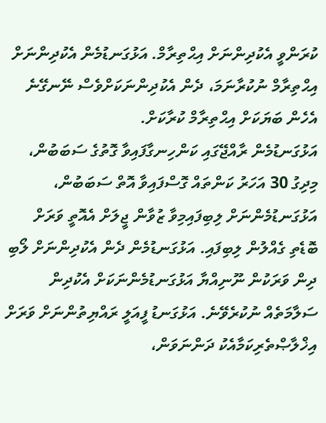ކުރަންވީ އެކުދިންނަށް އިޙްތިރާމް. އަޅުގަނޑުމެން އެކުދިންނަށް އިޙްތިރާމް ނުކުރާނަމަ، ދެން އެކުދިންނަކަށްވެސް ނޭނގޭނެ އެހެން ބަޔަކަށް އިޙްތިރާމް ކުރާކަށް.
އަޅުގަނޑުމެން ރާއްޖޭގައި ކަންހިނގާފައިވާ ގޮތުގެ ސަބަބުން، މިދިގު 30 އަހަރު ކަންތައް ގޮސްފައިވާ އޮތް ސަބަބުން، އަޅުގަނޑުމެންނަށް ލިބިފައިމިވާ ޒުވާން ޖީލަށް އެއޮތީ ވަރަށް ބޮޑެތި ގެއްލުން ލިބިފައި. އަޅުގަނޑުމެން ދެން އެކުދިންނަށް ލޯބި ދިން ވަރަކުން ނޫނިއްޔާ އަޅުގަނޑުމެންނަކަށް އެކުދިން ސަލާމަތެއް ނުކުރެވޭނެ. އަޅުގަނޑު ފީއަލީ ރައްޔިތުންނަށް ވަރަށް އިޚްލާޞްތެރިކަމާއެކު ދަންނަވަން،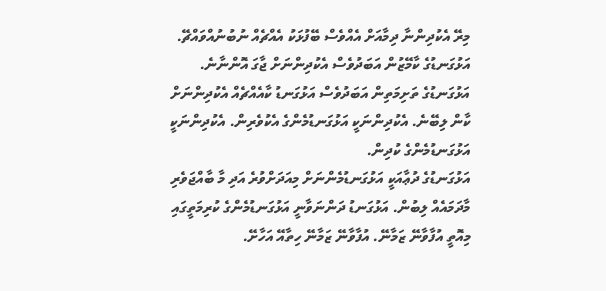މިރޭ އެކުދިންނާ ދިމާއަށް އެއްވެސް ބޭފުޅަކު އެއްޗެއް ނުބުނުއްވައްޗޭ. އަޅުގަނޑުގެ ކާމޭޒުން އަބަދުވެސް އެކުދިންނަށް ޖާގަ އޮންނާނެ. އަޅުގަނޑުގެ ތަށިމަތިން އަބަދުވެސް އަޅުގަނޑު ކާއެއްޗެއް އެކުދިންނަށް ކާން ލިބޭނެ. އެކުދިންނަކީ އަޅުގަނޑުމެންގެ އެކުވެރިން. އެކުދިންނަކީ އަޅުގަނޑުމެންގެ ކުދިން.
އަޅުގަނޑުގެ ދުޢާއަކީ އަޅުގަނޑުމެންނަށް މިއަދަށްވުރެ އަދި މާ ބާއްޖަވެރި މާދަމައެއް ލިބުން. އަޅުގަނޑު ދަންނަވާނީ އަޅުގަނޑުމެންގެ ކުރިމަތީގައި މިއޮތީ އުފާވާނޭ ޒަމާނޭ. އުފާވާނޭ ޒަމާނޭ ހިތާއޭ އަހާށޭ.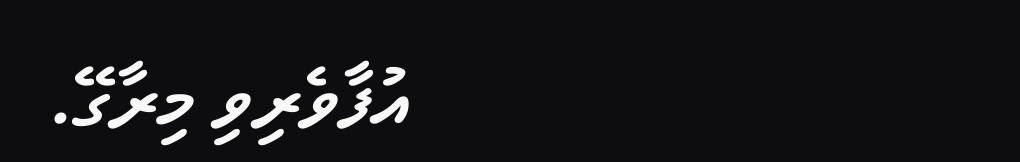އުފާވެރިވި މިރާގޭ.